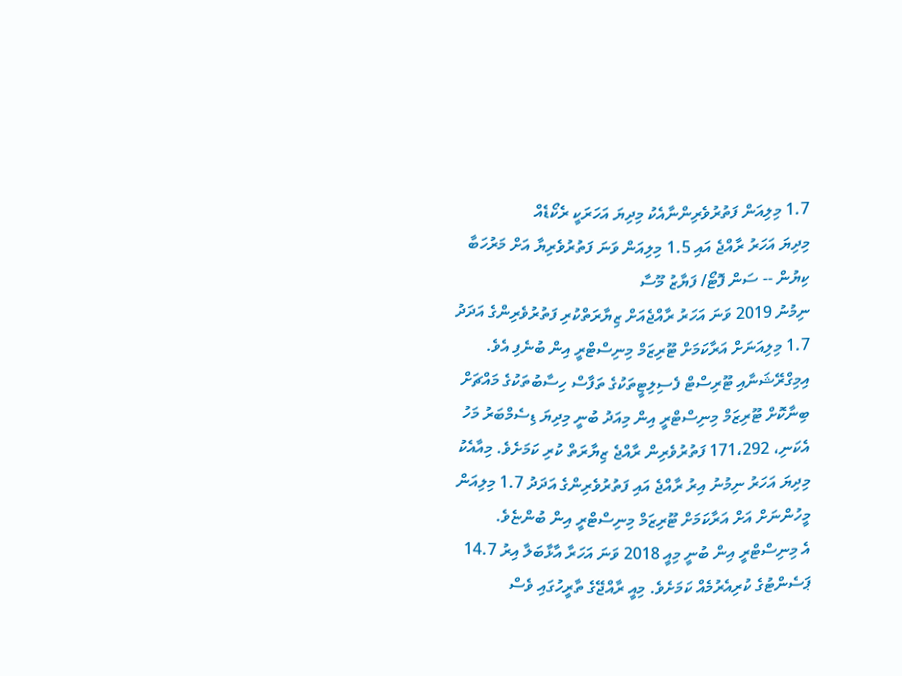1.7 މިލިއަން ފަތުރުވެރިންނާއެކު މިދިޔަ އަހަރަކީ ރެކޯޑެއް
މިދިޔަ އަހަރު ރާއްޖެ އައި 1.5 މިލިއަން ވަނަ ފަތުރުވެރިޔާ އަށް މަރުހަބާ ކިޔުން -- ސަން ފޮޓޯ/ ފަޔާޒު މޫސާ
ނިމުނު 2019 ވަނަ އަހަރު ރާއްޖެއަށް ޒިޔާރަތްކުރި ފަތުރުވެރިންގެ އަދަދު 1.7 މިލިއަނަށް އަރާކަމަށް ޓޫރިޒަމް މިނިސްޓްރީ އިން ބުނެފި އެވެ.
އިމިގްރޭޝަނާއި ޓޫރިސްޓް ފެސިލިޓީތަކުގެ ތަފާސް ހިސާބުތަކުގެ މައްޗަށް ބިނާކޮށް ޓޫރިޒަމް މިނިސްޓްރީ އިން މިއަދު ބުނީ މިދިޔަ ޑިސެމްބަރު މަހު އެކަނި، 171،292 ފަތުރުވެރިން ރާއްޖެ ޒިޔާރަތް ކުރި ކަމަށެވެ. މިއާއެކު މިދިޔަ އަހަރު ނިމުނު އިރު ރާއްޖެ އައި ފަތުރުވެރިންގެ އަދަދު 1.7 މިލިއަން މީހުންނަށް އަށް އަރާކަމަށް ޓޫރިޒަމް މިނިސްޓްރީ އިން ބުންޏެވެ.
އެ މިނިސްޓްރީ އިން ބުނީ މިއީ 2018 ވަނަ އަހަރާ އާޅާބަލާ އިރު 14.7 ޕަސެންޓުގެ ކުރިއެރުމެއް ކަމަށެވެ. މިއީ ރާއްޖޭގެ ތާރީހުގައި ވެސް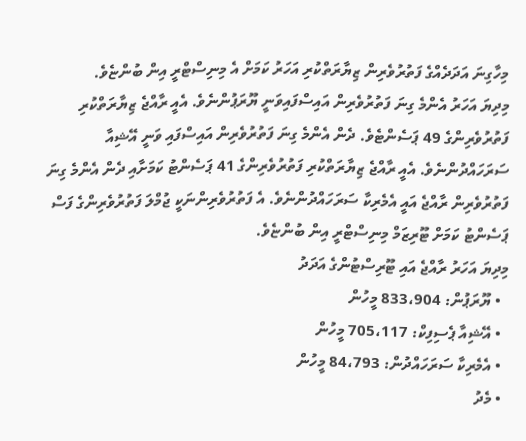މިހާގިނަ އަދަދެއްގެ ފަތުރުވެރިން ޒިޔާރަތްކުރި އަހަރު ކަމަށް އެ މިނިސްޓްރީ އިން ބުންޏެވެ.
މިދިޔަ އަހަރު އެންމެ ގިނަ ފަތުރުވެރިން އައިސްފައިވަނީ ޔޫރަޕުންނެވެ. އެއީ ރާއްޖެ ޒިޔާރަތްކުރި ފަތުރުވެރިންގެ 49 ޕަސެންޓެވެ. ދެން އެންމެ ގިނަ ފަތުރުވެރިން އައިސްފައި ވަނީ އޭޝިއާ ސަރަހައްދުންނެވެ. އެއީ ރާއްޖެ ޒިޔާރަތްކުރި ފަތުރުވެރިންގެ 41 ޕަސެންޓު ކަމަށާއި ދެން އެންމެ ގިނަ ފަތުރުވެރިން ރާއްޖެ އައީ އެމެރިކާ ސަރަހައްދުންނެވެ. އެ ފަތުރުވެރިންނަކީ ޖުމްލަ ފަތުރުވެރިންގެ ފަސް ޕަސެންޓު ކަމަށް ޓޫރިޒަމް މިނިސްޓްރީ އިން ބުންޏެވެ.
މިދިޔަ އަހަރު ރާއްޖެ އައި ޓޫރިސްޓުންގެ އަދަދު
  • ޔޫރަޕުން: 833،904 މީހުން
  • އޭޝިއާ ޕެސިފިކް: 705،117 މީހުން
  • އެމެރިކާ ސަރަހައްދުން: 84،793 މީހުން
  • މެދު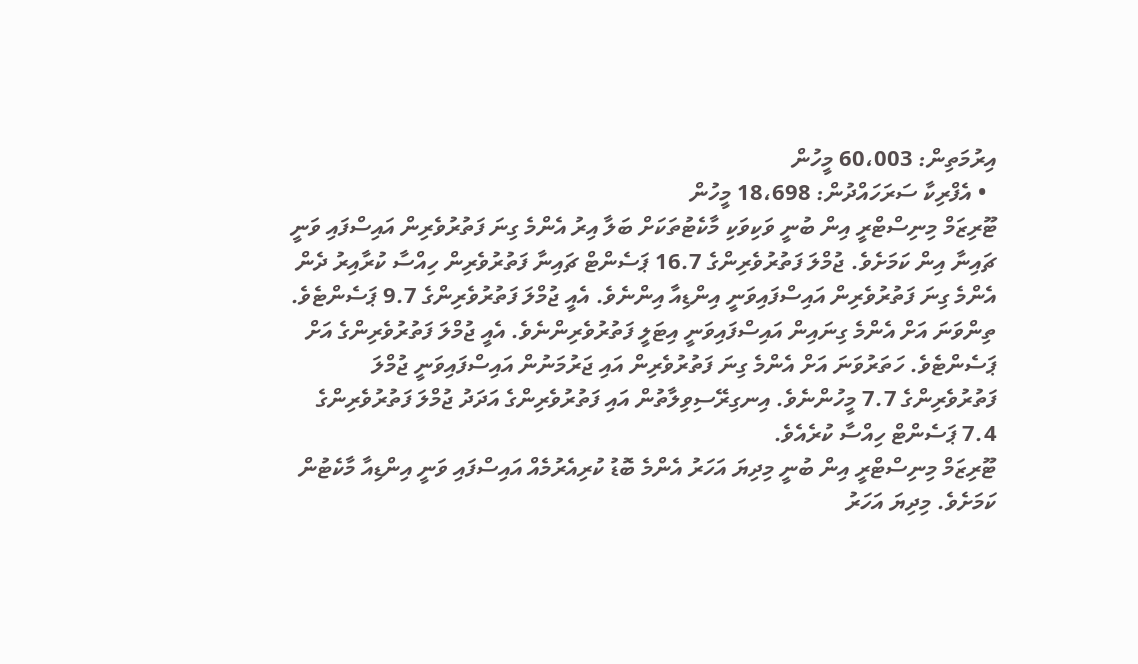އިރުމަތިން: 60،003 މީހުން
  • އެފްރިކާ ސަރަހައްދުން: 18،698 މީހުން
ޓޫރިޒަމް މިނިސްޓްރީ އިން ބުނީ ވަކިވަކި މާކެޓުތަކަށް ބަލާ އިރު އެންމެ ގިނަ ފަތުރުވެރިން އައިސްފައި ވަނީ ޗައިނާ އިން ކަމަށެވެ. ޖުމްލަ ފަތުރުވެރިންގެ 16.7 ޕަސެންޓް ޗައިނާ ފަތުރުވެރިން ހިއްސާ ކުރާއިރު ދެން އެންމެ ގިނަ ފަތުރުވެރިން އައިސްފައިވަނީ އިންޑިއާ އިންނެވެ. އެއީ ޖުމްލަ ފަތުރުވެރިންގެ 9.7 ޕަސެންޓެވެ.
ތިންވަނަ އަށް އެންމެ ގިނައިން އައިސްފައިވަނީ އިޓަލީ ފަތުރުވެރިންނެވެ. އެއީ ޖުމްލަ ފަތުރުވެރިންގެ އަށް ޕަސެންޓެވެ. ހަތަރުވަނަ އަށް އެންމެ ގިނަ ފަތުރުވެރިން އައި ޖަރުމަނުން އައިސްފައިވަނީ ޖުމްލަ ފަތުރުވެރިންގެ 7.7 މީހުންނެވެ. އިނގިރޭސިވިލާތުން އައި ފަތުރުވެރިންގެ އަދަދު ޖުމްލަ ފަތުރުވެރިންގެ 7.4 ޕަސެންޓް ހިއްސާ ކުރެއެވެ.
ޓޫރިޒަމް މިނިސްޓްރީ އިން ބުނީ މިދިޔަ އަހަރު އެންމެ ބޮޑު ކުރިއެރުމެއް އައިސްފައި ވަނީ އިންޑިއާ މާކެޓުން ކަމަށެވެ. މިދިޔަ އަހަރު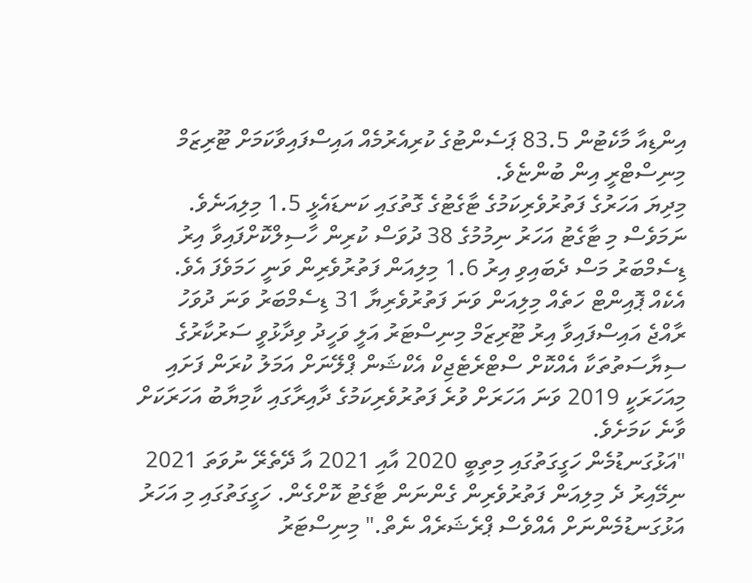އިންޑިއާ މާކެޓުން 83.5 ޕަސެންޓުގެ ކުރިއެރުމެއް އައިސްފައިވާކަމަށް ޓޫރިޒަމް މިނިސްޓްރީ އިން ބުންޏެވެ.
މިދިޔަ އަހަރުގެ ފަތުރުވެރިކަމުގެ ޓާގެޓުގެ ގޮތުގައި ކަނޑައެޅީ 1.5 މިލިއަނެވެ. ނަމަވެސް މި ޓާގެޓު އަހަރު ނިމުމުގެ 38 ދުވަސް ކުރިން ހާސިލްކޮށްފައިވާ އިރު ޑިސެމްބަރު މަސް ދެބައިވި އިރު 1.6 މިލިއަން ފަތުރުވެރިން ވަނީ ހަމަވެފަ އެވެ.
އެކެއް ޕޮއިންޓް ހަތެއް މިލިއަން ވަނަ ފަތުރުވެރިޔާ 31 ޑިސެމްބަރު ވަނަ ދުވަހު ރާއްޖެ އައިސްފައިވާ އިރު ޓޫރިޒަމް މިނިސްޓަރު އަލީ ވަހީދު ވިދާޅުވީ ސަރުކާރުގެ ސިޔާސަތުތަކާ އެއްކޮށް ސްޓްރެޓެޖިކް އެކްޝަން ޕްލޭނަށް އަމަލު ކުރަން ފަށައި މިއަހަރަކީ 2019 ވަނަ އަހަރަށް ވުރެ ފަތުރުވެރިކަމުގެ ދާއިރާގައި ކާމިޔާބު އަހަރަކަށް ވާނެ ކަމަށެވެ.
"އަޅުގަނޑުމެން ހަގީގަތުގައި މިތިބީ 2020 އާއި 2021 އާ ދޭތެރޭ ނުވަތަ 2021 ނިމޭއިރު ދެ މިލިއަން ފަތުރުވެރިން ގެންނަން ޓާގެޓު ކޮށްގެން. ހަގީގަތުގައި މި އަހަރު އަޅުގަނޑުމެންނަށް އެއްވެސް ޕްރެޝަރެއް ނެތް." މިނިސްޓަރު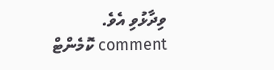ވިދާޅުވި އެވެ.
comment ކޮމެންޓް